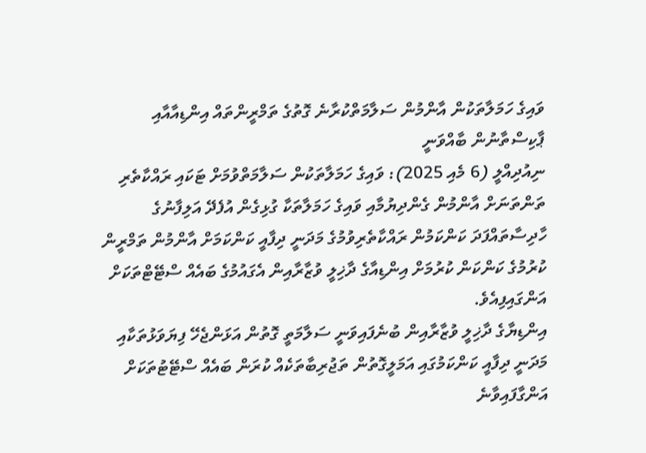ވައިގެ ހަމަލާތަކުން އާންމުން ސަލާމަތްކުރާނެ ގޮތުގެ ތަމްރީންތައް އިންޑިއާއާއި ޕާކިސްތާނުން ބާއްވަނީ
ނިއުދިއްލީ (6 މެއި 2025): ވައިގެ ހަމަލާތަކުން ސަލާމަތްވުމަށް ޓަކައި ރައްކާތެރި ތަންތަނަށް އާންމުން ގެންދިޔުމާއި ވައިގެ ހަމަލާތަކާ ގުޅިގެން އުފެދޭ އަލިފާނުގެ ހާދިސާތައްފަދަ ކަންކަމުން ރައްކާތެރިވުމުގެ މަދަނީ ދިފާއީ ކަންކަމަށް އާންމުން ތަމްރީން ކުރުމުގެ ކަންކަން ކުރުމަށް އިންޑިއާގެ ދާޚިލީ ވުޒާރާއިން އެގައުމުގެ ބައެއް ސްޓޭޓްތަކަށް އަންގައިފިއެވެ.
އިންޑިޔާގެ ދާޚިލީ ވުޒާރާއިން ބުނެފައިވަނީ ސަލާމަތީ ގޮތުން އަޅަންޖެހޭ ފިޔަވަޅުތަކާއި މަދަނީ ދިފާއީ ކަންކަމުގައި އަމަލީގޮތުން ތަޖުރިބާތަކެއް ކުރަން ބައެއް ސްޓޭޓުތަކަށް އަންގާފައިވާނެ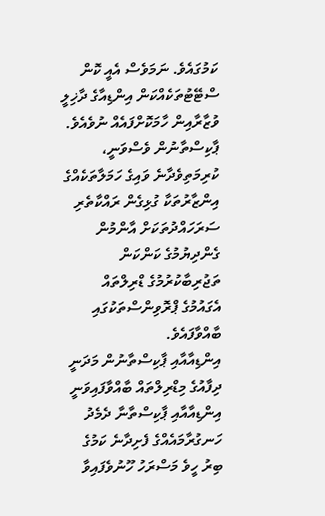ކަމުގައެވެ. ނަމަވެސް އެއީ ކޮން ސްޓޭޓުތަކެއްކަން އިންޑިއާގެ ދާޚިލީ ވުޒާރާއިން ހާމަކޮށްފައެއް ނުވެއެވެ.
ޕާކިސްތާނުން ވެސްވަނީ، ކުރިމަތިވެދާނެ ވައިގެ ހަމަލާތަކެއްގެ އިންޒާރުތަކާ ގުޅިގެން ރައްކާތެރި ސަރަހައްދުތަކަށް އާންމުން ގެންދިޔުމުގެ ކަންކަން ތަޖުރިބާކުރުމުގެ ޑްރިލްތައް އެގައުމުގެ ޕްރޮވިންސްތަކުގައި ބާއްވާފައެވެ.
އިންޑިއާއާއި ޕާކިސްތާނުން މަދަނީ ދިފާއުގެ މިޑްރިލްތައް ބާއްވާފައިވަނީ އިންޑިއާއާއި ޕާކިސްތާނާ ދެމެދު ހަނގުރާމައެއްގެ ފެށިދާނެ ކަމުގެ ބިރު ހީވެ މަސްރަހު ހޫނުވެފައިވާ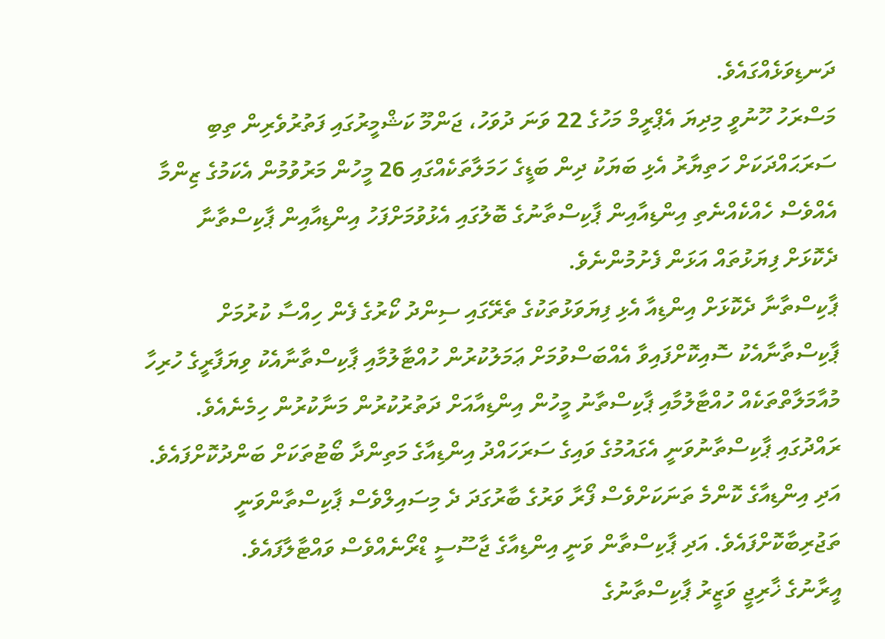ދަނޑިވަޅެއްގައެވެ.
މަސްރަހު ހޫނުވީ މިދިޔަ އެޕްރީމް މަހުގެ 22 ވަނަ ދުވަހު، ޖަންމޫ ކަޝްމީރުގައި ފަތުރުވެރިން ތިބި ސަރަޙައްދަކަށް ހަތިޔާރު އެޅި ބަޔަކު ދިން ބަޑީގެ ހަމަލާތަކެއްގައި 26 މީހުން މަރުވުމުން އެކަމުގެ ޒިންމާ އެއްވެސް ހެއްކެއްނެތި އިންޑިއާއިން ޕާކިސްތާނުގެ ބޮލުގައި އެޅުވުމަށްފަހު އިންޑިއާއިން ޕާކިސްތާނާ ދެކޮޅަށް ފިޔަޅުތައް އަޅަން ފެށުމުންނެވެ.
ޕާކިސްތާނާ ދެކޮޅަށް އިންޑިއާ އެޅި ފިޔަވަޅުތަކުގެ ތެރޭގައި ސިންދު ކޯރުގެ ފެން ހިއްސާ ކުރުމަށް ޕާކިސްތާނާއެކު ސޮއިކޮށްފައިވާ އެއްބަސްވުމަށް ޢަމަލުކުރުން ހުއްޓާލުމާއި ޕާކިސްތާނާއެކު ވިޔަފާރީގެ ހުރިހާ މުއާމަލާތްތަކެއް ހުއްޓާލުމާއި ޕާކިސްތާނު މީހުން އިންޑިއާއަށް ދަތުރުކުރުން މަނާކުރުން ހިމެނެއެވެ.
ރައްދުގައި ޕާކިސްތާނުވަނީ އެގައުމުގެ ވައިގެ ސަރަހައްދު އިންޑިއާގެ މަތިންދާ ބޯޓުތަކަށް ބަންދުކޮށްފައެވެ. އަދި އިންޑިއާގެ ކޮންމެ ތަނަކަށްވެސް ފޯރާ ވަރުގެ ބާރުގަދަ ދެ މިސައިލްވެސް ޕާކިސްތާންވަނީ ތަޖުރިބާކޮށްފައެވެ. އަދި ޕާކިސްތާން ވަނީ އިންޑިއާގެ ޖާސޫސީ ޑްރޯނެއްވެސް ވައްޓާލާފައެވެ.
އީރާނުގެ ޚާރިޖީ ވަޒީރު ޕާކިސްތާނުގެ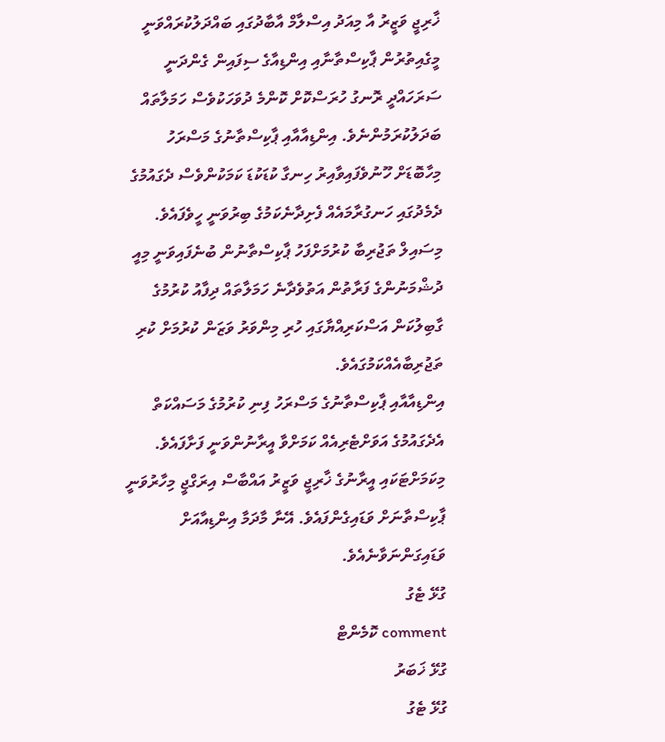ޚާރިޖީ ވަޒީރު އާ މިއަދު އިސްލާމް އާބާދުގައި ބައްދަލުކުރައްވަނީ
މީގެއިތުރުން ޕާކިސްތާނާއި އިންޑިއާގެ ސިފައިން ގެންދަނީ ސަރަހައްދީ ރޮނގު ހުރަސްކޮށް ކޮންމެ ދުވަހަކުވެސް ހަމަލާތައް ބަދަލުކުރަމުންނެވެ. އިންޑިއާއާއި ޕާކިސްތާނުގެ މަސްރަހު މިހާބޮޑަށް ހޫނުވެފައިވާއިރު ހިނގާ ކުޑަކުޑަ ކަމަކުންވެސް ދެގައުމުގެ ދެމެދުގައި ހަނގުރާމައެއް ފެށިދާނެކަމުގެ ބިރުވަނީ ހީވެފައެވެ.
މިސައިލް ތަޖުރިބާ ކުރުމަށްފަހު ޕާކިސްތާނުން ބުނެފައިވަނީ މިއީ ދުޝްމަނުންގެ ފަރާތުން އަތުވެދާނެ ހަމަލާތައް ދިފާއު ކުރުމުގެ ގާބިލުކަން އަސްކަރިއްޔާގައި ހުރި މިންވަރު ވަޒަން ކުރުމަށް ކުރި ތަޖުރިބާއެއްކަމުގައެވެ.
އިންޑިއާއާއި ޕާކިސްތާނުގެ މަސްރަހު ފިނި ކުރުމުގެ މަސައްކަތް އެދެގައުމުގެ އަވަށްޓެރިއެއް ކަމަށްވާ އީރާނުންވަނީ ފަށާފައެވެ. މިކަމަށްޓަކައި އީރާނުގެ ޚާރިޖީ ވަޒީރު އައްބާސް އިރަގްޖީ މިހާރުވަނީ ޕާކިސްތާނަށް ވަޑައިގެންފައެވެ. އޭނާ މާދަމާ އިންޑިއާއަށް ވަޑައިގަންނަވާނެއެވެ.
ގުޅޭ ޓެގު
comment ކޮމެންޓް
ގުޅޭ ޚަބަރު
ގުޅޭ ޓެގު